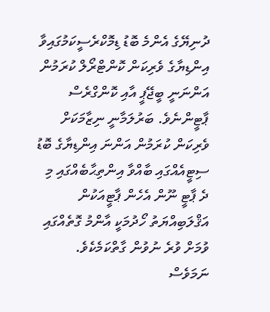ދުނިޔޭގެ އެންމެ ބޮޑު ޑިމޮކްރެސީކަމުގައިވާ އިންޑިޔާގެ ވެރިކަން ކޮންޓްރޯލް ކުރަމުން އަންނަނީ ބީޖޭޕީ އާއި ކޮންގްރެސް ޕާޓީންނެވެ. ބަރުލަމާނީ ނިޒާމަކަށް ވެރިކަން ކުރަމުން އަންނަ އިންޑިޔާގެ ބޮޑު ސިޓީއެއްގައި ބާއްވާ އިންތިޙާބެއްގައި މި ދެ ޕާޓީ ނޫން އެހެން ޕާޓީއަކުން އަޤްލަބިއްޔަތު ހޯދުމަކީ އާންމު ގޮތެއްގައި ވުމަށް ވުރެ ނުވުން ގާތްކަމެކެވެ.
ނަމަވެސް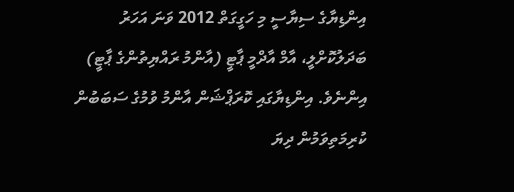އިންޑިޔާގެ ސިޔާސީ މި ހަގީގަތް 2012 ވަނަ އަހަރު ބަދަލުކޮށްލީ، އާމް އާދްމީ ޕާޓީ (އާންމު ރައްޔިތުންގެ ޕާޓީ) އިންނެވެ. އިންޑިޔާގައި ކޮރަޕްޝަން އާންމު ވުމުގެ ސަބަބުން ކުރިމަތިވަމުން ދިޔަ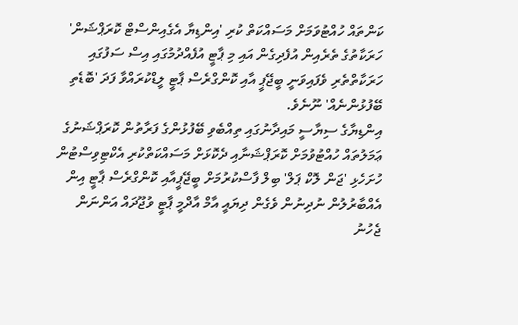ކަންތައް ހުއްޓުވަމަށް މަސައްކަތް ކުރި 'އިންޑިޔާ އެގެއިންސްޓް ކޮރަޕްޝަން' ހަރަކާތުގެ ތެރެއިން އުފެދިގެން އައި މި ޕާޓީ އުފެއްދުމުގައި އިސް ސަފުގައި ހަރަކާތްތެރި ވެފައިވަނީ ބީޖޭޕީ އާއި ކޮންގްރެސް ޕާޓީ ލީޑްކުރައްވާ ފަދަ 'ބޮޑެތި ބޭފުޅުންނެއް' ނޫނެވެ.
އިންޑިޔާގެ ސިޔާސީ މައިދާނުގައި ތިއްބެވި ބޭފުޅުންގެ ފަރާތުން ކޮރަޕްޝަނުގެ ޢަމަލުތައް ހުއްޓުވުމަށް ކޮރަޕްޝަނާއި ދެކޮޅަށް މަސައްކަތްކުރި އެކްޓިވިސްޓުން ހުށަހެޅި 'ޖަން ލޮކް ޕަލް' ބިލް ފާސްކުރުމަށް ބީޖޭޕީއާއި ކޮންގްރެސް ޕާޓީ އިން އެއްބާރުލުން ނުދިނުން ވެގެން ދިޔައީ އާމް އާދްމީ ޕާޓީ ވުޖޫދައް އަންނަން ޖެހުނު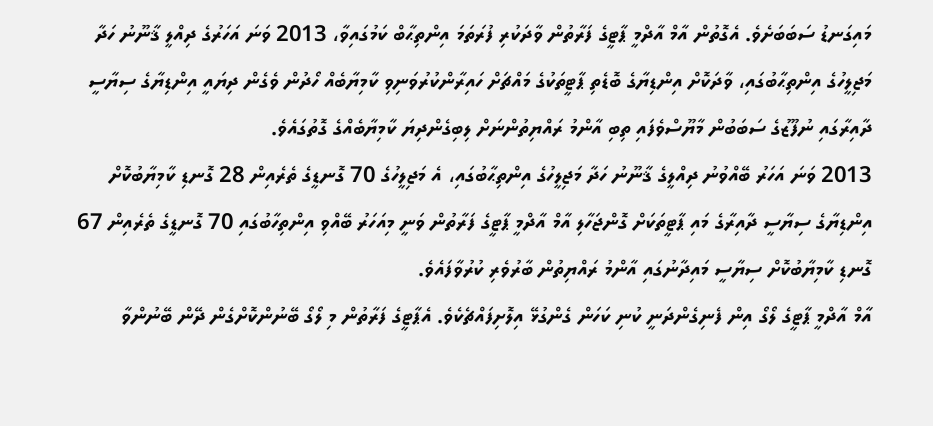މައިގަނޑު ސަބަބަށެވެ. އެގޮތުން އާމް އާދްމީ ޕާޓީގެ ފަރާތުން ވާދަކުރި ފުރަތަމަ އިންތިޙާބް ކަމުގައިވާ، 2013 ވަނަ އަހަރުގެ ދިއްލީ ޤާނޫނު ހަދާ މަޖިލީހުގެ އިންތިޙާބުގައި، ވާދަކޮށް އިންޑިޔާގެ ބޮޑެތި ޕާޓީތަކުގެ މައްޗަށް ހައިރާންކުރުވަނިވި ކާމިޔާބެއް ހޯދުން ވެގެން ދިޔައީ އިންޑިޔާގެ ސިޔާސީ ދާއިރާގައި ނުފޫޒުގެ ސަބަބުން މާޔޫސްވެފައި ތިބި އާންމު ރައްޔިތުންނަށް ލިބިގެންދިޔަ ކާމިޔާބެއްގެ ގޮތުގައެވެ.
2013 ވަނަ އަހަރު ބޭއްވުނު ދިއްލީގެ ޤާނޫނު ހަދާ މަޖިލީހުގެ އިންތިޙާބުގައި، އެ މަޖިލީހުގެ 70 ގޮނޑީގެ ތެރެއިން 28 ގޮނޑި ކާމިޔާބުކޮށް އިންޑިޔާގެ ސިޔާސީ ދާއިރާގެ މައި ޕާޓީތަކަށް ގޮންޖަހާލި އާމް އާދްމީ ޕާޓީގެ ފަރާތުން ވަނީ މިއަހަރު ބޭއްވި އިންތިހާބުގައި 70 ގޮނޑީގެ ތެރެއިން 67 ގޮނޑި ކާމިޔާބުކޮށް ސިޔާސީ މައިދާނުގައި އާންމު ރައްޔިތުން ބާރުވެރި ކުރުވާފައެވެ.
އާމް އާދްމީ ޕާޓީގެ ލޯގޯ އިން ފެނިގެންދަނީ ކުނި ކަހަން ގެންގުޅޭ އިލޮށިފައްޗެކެވެ. އެޕާޓީގެ ފަރާތުން މި ލޯގޯ ބޭނުންކޮށްގެން ދޭން ބޭނުންވާ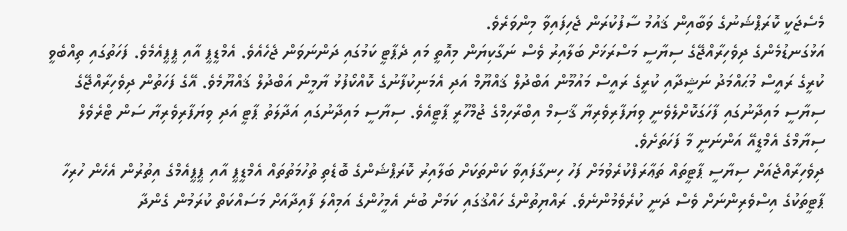މެސެޖަކީ ކޮރަޕްޝަނުގެ ވަބާއިން ޤައުމު ސާފުކުރަން ޖެހިފައިވާ މިންވަރެވެ.
އަޅުގަނޑުމެންގެ ދިވެހިރާއްޖޭގެ ސިޔާސީ މަސްރަޚަށް ބަލާއިރު ވެސް ނަގާކިޔަން މިއޮތީ މައި ދެޕާޓީ ކަމުގައި ދަންނަވަން ޖެހެއެވެ. އެމްޑީޕީ އާއި ޕީޕީއެމެވެ. ފަހަތުގައި ތިއްބެވީ ކުރީގެ ރައީސް މުޙައްމަދު ނަޝީދާއި ކުރީގެ ރައީސް މައުމޫން އަބްދުލް ޤައްޔޫމް އަދި އެމަނިކުފާނުގެ ކޮއްކޯފުޅު ޔާމީން އަބްދުލް ޤައްޔޫމެވެ. އޭގެ ފަހަތުން ދިވެހިރާއްޖޭގެ ސިޔާސީ މައިދާނުގައި ފާހަގަކޮށްލެވެނީ ވިޔަފާރިވެރިޔާ ޤާސިމް އިބްރާހިމްގެ ޖުމްހޫރީ ޕާޓީއެވެ. ސިޔާސީ މައިދާނުގައި އަދާލަތު ޕާޓީ އަދި ވިޔަފާރިވެރިޔާ ސަން ޓްރެވެލް ސިޔާމްގެ އެމްޑީއޭ އަންނަނީ މާ ފަހަތަށެވެ.
ދިވެހިރާއްޖެއަށް ސިޔާސީ ޕާޓީތައް ތަޢާރަފްކުރެވުމަށް ފަހު ހިނގާފައިވާ ކަންތަކަށް ބަލާއިރު ކޮރަޕްޝަންގެ ބޮޑެތި ތުހުމަތުތައް އެމްޑީޕީ އާއި ޕީޕީއެމްގެ އިތުރުން އެހެން ހުރިހާ ޕާޓީތަކުގެ އިސްވެރިންނަށް ވެސް ދަނީ ކުރެވެމުންނެވެ. ރައްޔިތުންގެ ހައްޤުގައި ކަމަށް ބުނެ އެމީހުންގެ އަމިއްލަ ފާއިދާއަށް މަސައްކަތް ކުރަމުން ގެންދާ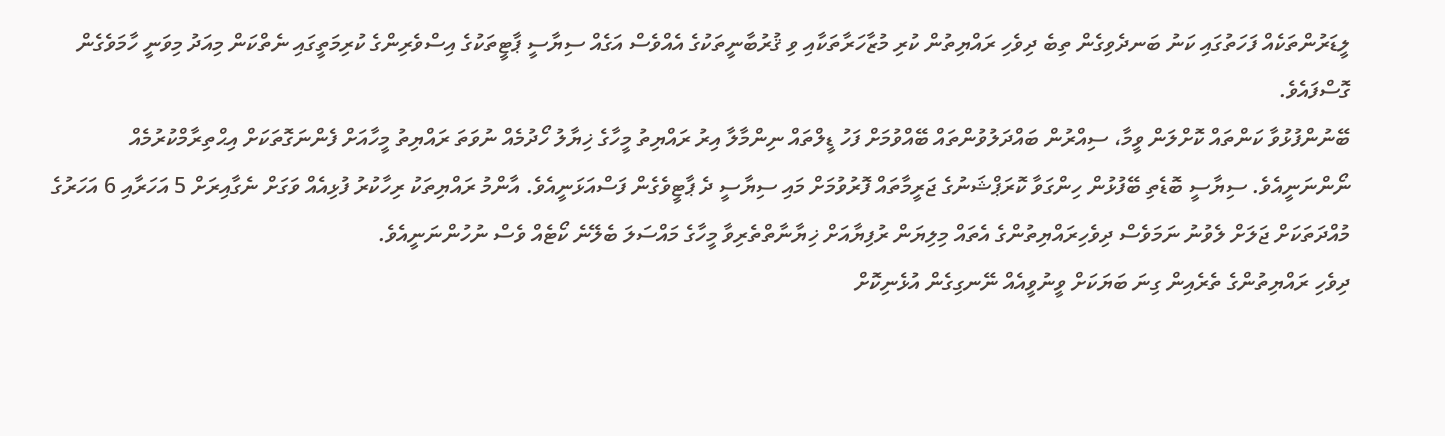ލީޑަރުންތަކެއް ފަހަތުގައި ކަނު ބަނދެވިގެން ތިބެ ދިވެހި ރައްޔިތުން ކުރި މުޒާހަރާތަކާއި ވި ޤުރުބާނީތަކުގެ އެއްވެސް އަގެއް ސިޔާސީ ޕާޓީތަކުގެ އިސްވެރިންގެ ކުރިމަތީގައި ނެތްކަން މިއަދު މިވަނީ ހާމަވެގެން ގޮސްފައެވެ.
ބޭނުންފުޅުވާ ކަންތައް ކޮށްލަން ވީމާ، ސިއްރުން ބައްދަލުވުންތައް ބޭއްވުމަށް ފަހު ޑީލްތައް ނިންމާލާ އިރު ރައްޔިތު މީހާގެ ޚިޔާލު ހޯދުމެއް ނުވަތަ ރައްޔިތު މީހާއަށް ފެންނަގޮތަކަށް އިޙްތިރާމްކުރުމެއް ނޯންނަނީއެވެ. ސިޔާސީ ބޮޑެތި ބޭފުޅުން ހިންގަވާ ކޮރަޕްޝަނުގެ ޖަރީމާތައް ފޮރުވުމަށް މައި ސިޔާސީ ދެ ޕާޓީވެގެން ފަސްއަޅަނީއެވެ. އާންމު ރައްޔިތަކު ރިހާކުރު ފުޅިއެއް ވަގަށް ނެގާއިރަށް 5 އަހަރާއި 6 އަހަރުގެ މުއްދަތަކަށް ޖަލަށް ލެވުނު ނަމަވެސް ދިވެހިރައްޔިތުންގެ އެތައް މިލިޔަން ރުފިޔާއަށް ޚިޔާނާތްތެރިވާ މީހާގެ މައްސަލަ ބެލޭނެ ކޯޓެއް ވެސް ނުހުންނަނީއެވެ.
ދިވެހި ރައްޔިތުންގެ ތެރެއިން ގިނަ ބަޔަކަށް ވީނުވީއެއް ނޭނގިގެން އުޅެނިކޮށް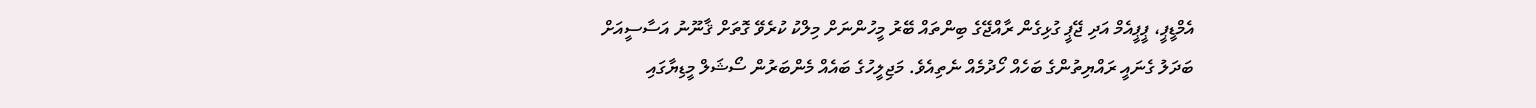އެމްޑީޕީ، ޕީޕީއެމް އަދި ޖޭޕީ ގުޅިގެން ރާއްޖޭގެ ބިންތައް ބޭރު މީހުންނަށް މިލްކު ކުރެވޭ ގޮތަށް ޤާނޫނު އަސާސީއަށް ބަދަލު ގެނައީ ރައްޔިތުންގެ ބަހެއް ހޯދުމެއް ނެތިއެވެ. މަޖިލީހުގެ ބައެއް މެންބަރުން ސޯޝަލް މީޑިޔާގައި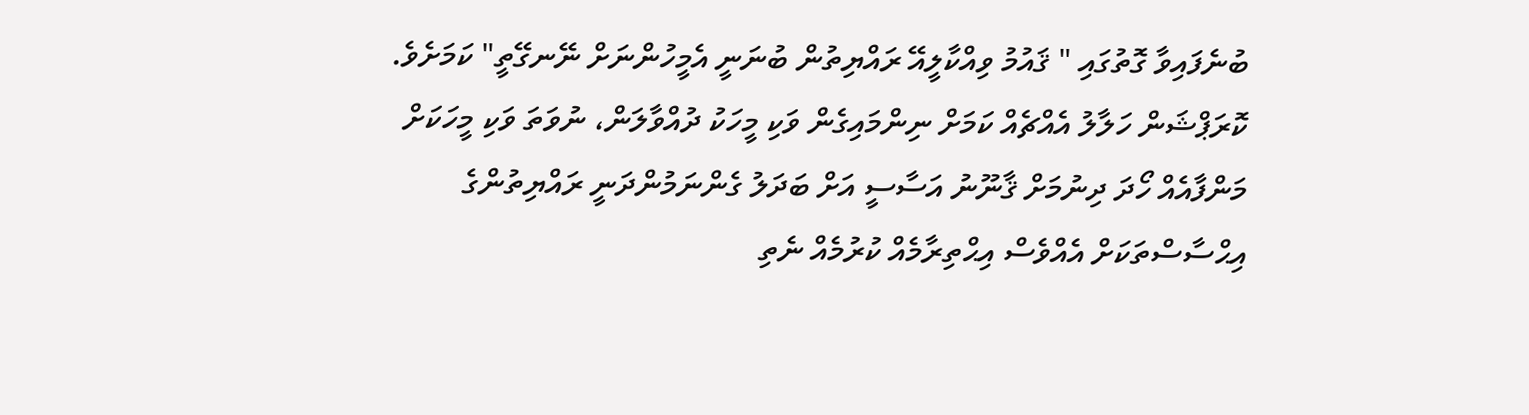ބުނެފައިވާ ގޮތުގައި " ޤައުމު ވިއްކާލީއޭ ރައްޔިތުން ބުނަނީ އެމީހުންނަށް ނޭނގޭތީ" ކަމަށެވެ.
ކޮރަޕްޝަން ހަލާލު އެއްޗެއް ކަމަށް ނިންމައިގެން ވަކި މީހަކު ދުއްވާލަން، ނުވަތަ ވަކި މީހަކަށް މަންފާއެއް ހޯދަ ދިނުމަށް ޤާނޫނު އަސާސީ އަށް ބަދަލު ގެންނަމުންދަނީ ރައްޔިތުންގެ އިޙްސާސްތަކަށް އެއްވެސް އިޙްތިރާމެއް ކުރުމެއް ނެތި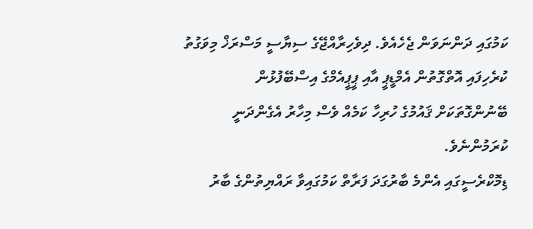ކަމުގައި ދަންނަވަން ޖެހެއެވެ. ދިވެހިރާއްޖޭގެ ސިޔާސީ މަސްރަޚް މިވަގުތު ކުރެހިފައި އޮތްގޮތުން އެމްޑީޕީ އާއި ޕީޕީއެމްގެ އިސްބޭފުޅުން ބޭނުންގޮތަކަށް ޤައުމުގެ ހުރިހާ ކަމެއް ވެސް މިހާރު އެގެންދަނީ ކުރަމުންނެވެ.
ޑިމޮކްރެސީގައި އެންމެ ބާރުގަދަ ފަރާތް ކަމުގައިވާ ރައްޔިތުންގެ ބާރު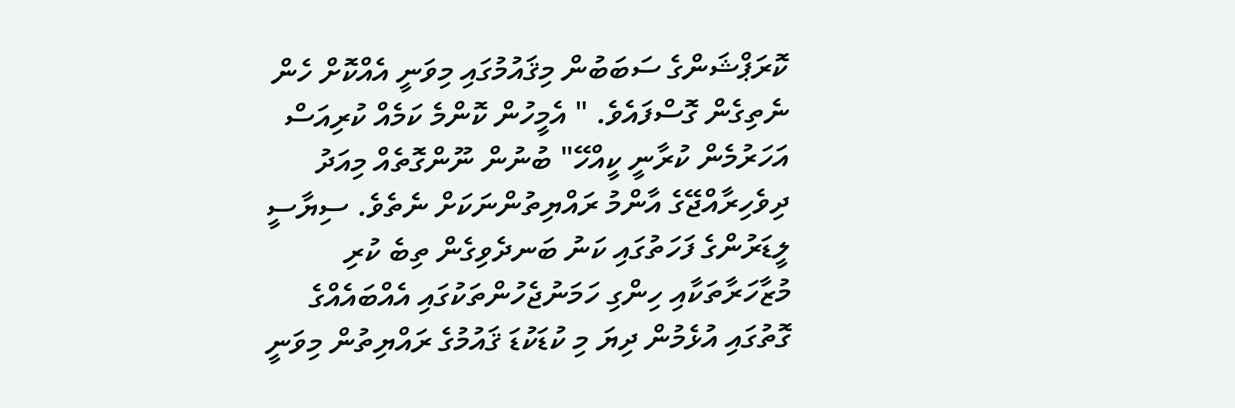ކޮރަޕްޝަންގެ ސަބަބުން މިޤައުމުގައި މިވަނީ އެއްކޮށް ހެން ނެތިގެން ގޮސްފައެވެ. " އެމީހުން ކޮންމެ ކަމެއް ކުރިއަސް އަހަރުމެން ކުރާނީ ކީއްހޭ" ބުނުން ނޫންގޮތެއް މިއަދު ދިވެހިރާއްޖޭގެ އާންމު ރައްޔިތުންނަކަށް ނެތެވެ. ސިޔާސީ ލީޑަރުންގެ ފަހަތުގައި ކަނު ބަނދެވިގެން ތިބެ ކުރި މުޒާހަރާތަކާއި ހިންގި ހަމަނުޖެހުންތަކުގައި އެއްބައެއްގެ ގޮތުގައި އުޅެމުން ދިޔަ މި ކުޑަކުޑަ ޤައުމުގެ ރައްޔިތުން މިވަނީ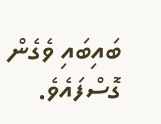ބައިބައި ވެގެން ގޮސްފައެވެ.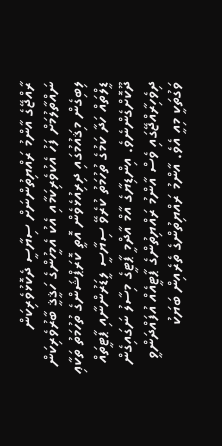ރާއްޖޭގެ އާންމު ރައްޔިތުންނަށް ސިޔާސީ ދެކޮޅުވެރިކަން ނައްތާލުމަށް ފަހު އެކުވެރިކަމާއި އެކު އެމީހުންގެ ހަޤީޤީ ބާރުވެރިކަން ލިބިގެން މިޤައުމުގައި ދިރިއުޅެވެން އޮތީ ކޮރަޕްޝަންގެ ތުހުމަތު ތަކާޢި ޑީލްތައް ހަދާ ކަމުގެ ތުހުމަތު ކުރެވޭ ސިޔާސީ ލީޑަރުންނާއި ޕާޓީތައް ދޫކޮށްގެންނެވެ. އިންޑިޔާގެ އާމް އާދްމީ ޕާޓީގެ މިސާލު ނަގައިގެން ދިވެހިރާއްޖޭގައި ވެސް އާންމު ރައްޔިތުންގެ ޕާޓީއެއް އުފައްދަންވީ ވަގުތަކީ މިއީ އެވެ. އާންމު ރައްޔިތުންގެ ތެރެއިން ބަޔަކު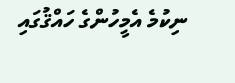ނިކުމެ އެމީހުންގެ ހައްޤުގައި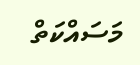މަސައްކަތް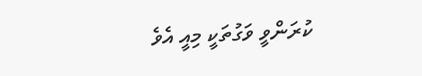ކުރަންވީ ވަގުތަކީ މިއީ އެވެ